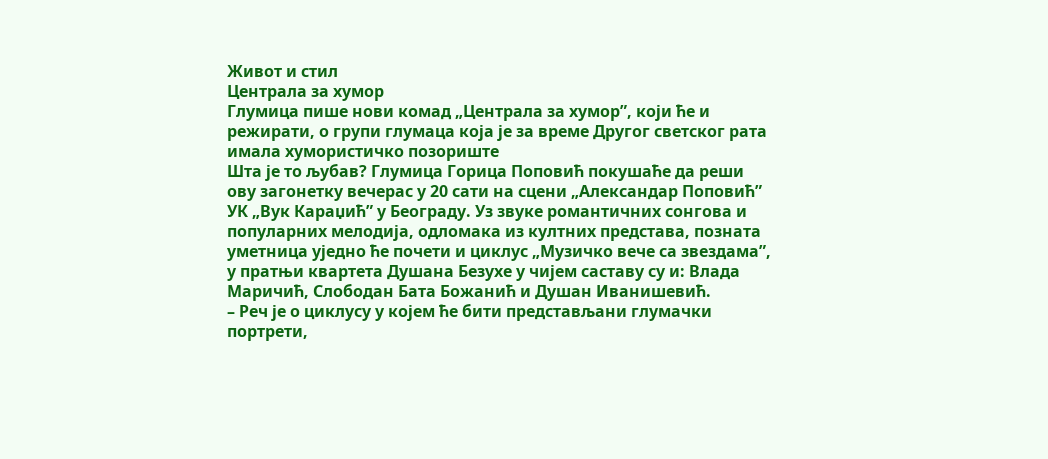Живот и стил
Централа за хумор
Глумица пише нови комад „Централа за хумор”, који ће и режирати, о групи глумаца која је за време Другог светског рата имала хумористичко позориште
Шта је то љубав? Глумица Горица Поповић покушаће да реши ову загонетку вечерас у 20 сати на сцени „Александар Поповић” УК „Вук Караџић” у Београду. Уз звуке романтичних сонгова и популарних мелодија, одломака из култних представа, позната уметница уједно ће почети и циклус „Музичко вече са звездама”, у пратњи квартета Душана Безухе у чијем саставу су и: Влада Маричић, Слободан Бата Божанић и Душан Иванишевић.
– Реч је о циклусу у којем ће бити представљани глумачки портрети,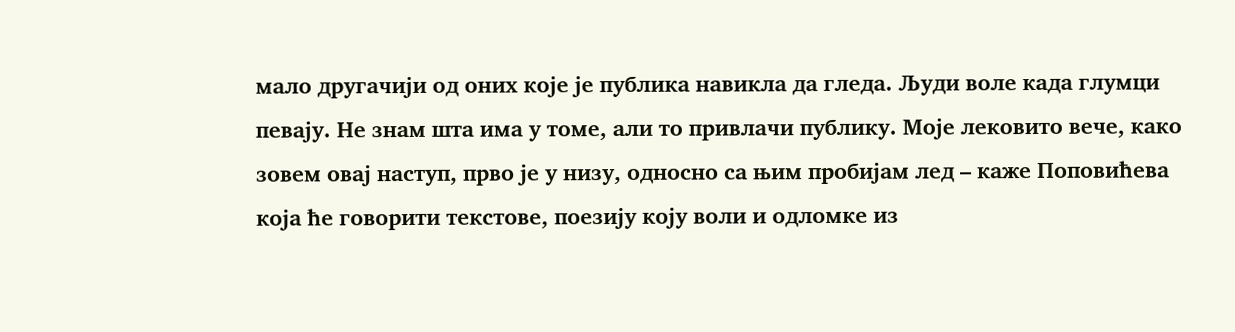мало другачији од оних које је публика навикла да гледа. Људи воле када глумци певају. Не знам шта има у томе, али то привлачи публику. Моје лековито вече, како зовем овај наступ, прво је у низу, односно са њим пробијам лед – каже Поповићева која ће говорити текстове, поезију коју воли и одломке из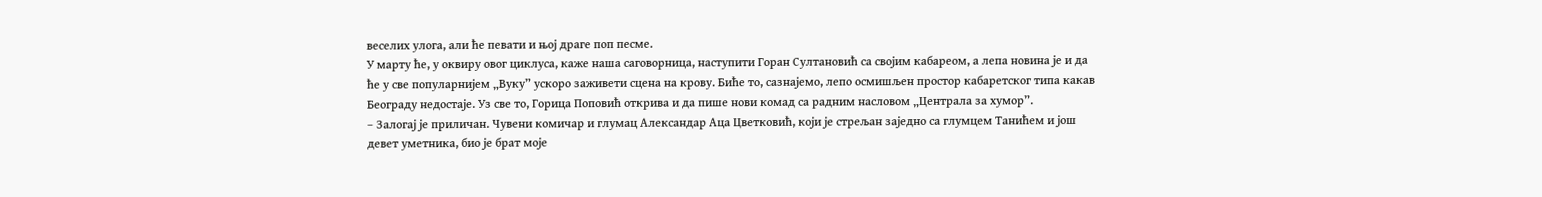веселих улога, али ће певати и њој драге поп песме.
У марту ће, у оквиру овог циклуса, каже наша саговорница, наступити Горан Султановић са својим кабареом, а лепа новина је и да ће у све популарнијем „Вуку” ускоро заживети сцена на крову. Биће то, сазнајемо, лепо осмишљен простор кабаретског типа какав Београду недостаје. Уз све то, Горица Поповић открива и да пише нови комад са радним насловом „Централа за хумор”.
– Залогај је приличан. Чувени комичар и глумац Александар Аца Цветковић, који је стрељан заједно са глумцем Танићем и још девет уметника, био је брат моје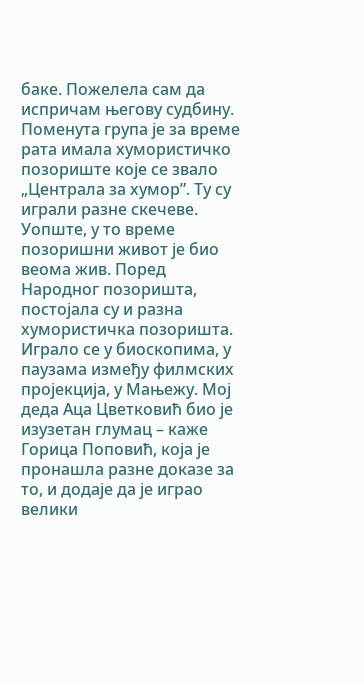баке. Пожелела сам да испричам његову судбину. Поменута група је за време рата имала хумористичко позориште које се звало „Централа за хумор”. Ту су играли разне скечеве. Уопште, у то време позоришни живот је био веома жив. Поред Народног позоришта, постојала су и разна хумористичка позоришта. Играло се у биоскопима, у паузама између филмских пројекција, у Мањежу. Мој деда Аца Цветковић био је изузетан глумац – каже Горица Поповић, која је пронашла разне доказе за то, и додаје да је играо велики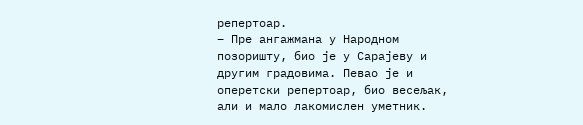репертоар.
– Пре ангажмана у Народном позоришту, био је у Сарајеву и другим градовима. Певао је и оперетски репертоар, био весељак, али и мало лакомислен уметник.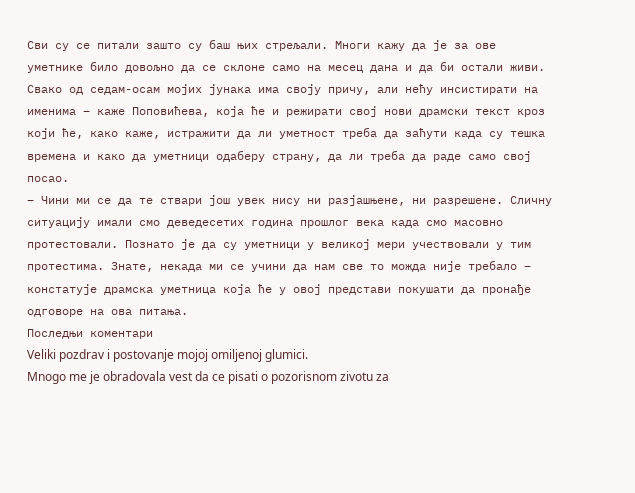Сви су се питали зашто су баш њих стрељали. Многи кажу да је за ове уметнике било довољно да се склоне само на месец дана и да би остали живи. Свако од седам-осам мојих јунака има своју причу, али нећу инсистирати на именима – каже Поповићева, која ће и режирати свој нови драмски текст кроз који ће, како каже, истражити да ли уметност треба да заћути када су тешка времена и како да уметници одаберу страну, да ли треба да раде само свој посао.
– Чини ми се да те ствари још увек нису ни разјашњене, ни разрешене. Сличну ситуацију имали смо деведесетих година прошлог века када смо масовно протестовали. Познато је да су уметници у великој мери учествовали у тим протестима. Знате, некада ми се учини да нам све то можда није требало – констатује драмска уметница која ће у овој представи покушати да пронађе одговоре на ова питања.
Последњи коментари
Veliki pozdrav i postovanje mojoj omiljenoj glumici.
Mnogo me je obradovala vest da ce pisati o pozorisnom zivotu za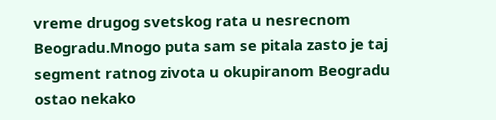vreme drugog svetskog rata u nesrecnom Beogradu.Mnogo puta sam se pitala zasto je taj segment ratnog zivota u okupiranom Beogradu ostao nekako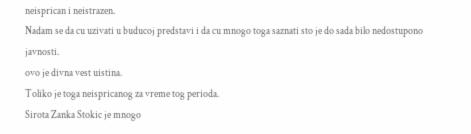neisprican i neistrazen.
Nadam se da cu uzivati u buducoj predstavi i da cu mnogo toga saznati sto je do sada bilo nedostupono javnosti.
ovo je divna vest uistina.
Toliko je toga neispricanog za vreme tog perioda.
Sirota Zanka Stokic je mnogo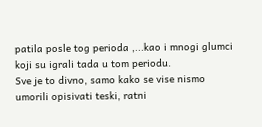patila posle tog perioda ,...kao i mnogi glumci koji su igrali tada u tom periodu.
Sve je to divno, samo kako se vise nismo umorili opisivati teski, ratni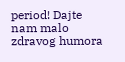period! Dajte nam malo zdravog humora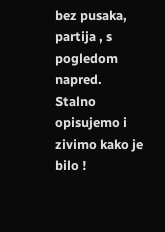bez pusaka, partija , s pogledom napred. Stalno opisujemo i zivimo kako je bilo !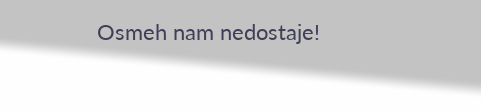Osmeh nam nedostaje!